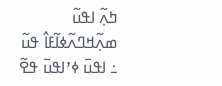ߤߍ߲߬ ߊߟߎ߬ ߘߍ߲߬ߞߣߍ߬ߦߊ߬ߓߊ߮ ߟߎ߬ ߸ ߊߟߎ߫ ߦߴߊߟߎ߫ ߟߐ߬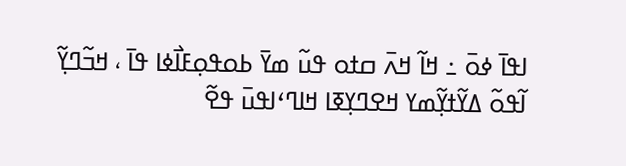ߊߟߊ߫ ߦߋ߫ ߸ ߞߊ߬ ߞߍ߫ ߛߙߋ ߟߎ߬ ߘߌ߫ ߕߋߟߋ߲ߓߊ߯ߦߊ ߟߊ߫ ، ߞߏ߬ߣߌ߲߬ ߊ߬ߟߋ߬ ߡߌ߬ߙߌ߲߬ߘߌ ߞߐߣߌ߲ߧߊ ߞߊߣߵߊߟߎ߫ ߟߐ߬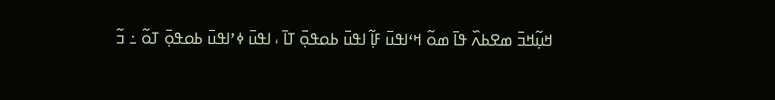ߞߎ߲߬ߞߏ߫ ߘߐߕߍ߰ ߟߊ߫ ߘߋ߬ ߞߵߊߟߎ߫ ߓߊ߲߬ ߊߟߎ߫ ߕߋߟߋ߲߫ ߠߊ߫ ، ߊߟߎ߫ ߦߴߊߟߎ߫ ߕߋߟߋ߲߫ ߠߋ߬ ߸ ߏ߬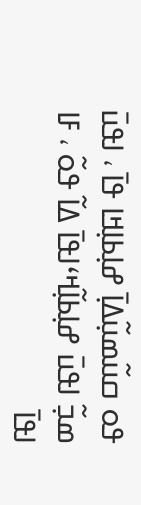ߟߋ ߛߎ߬ߘߎ߲߬ߡߊ߲߫ ߝߊ߲ߕߊ߲ߞߊ ߟߊ߫ ، ߊߟߎ߫ ߘߏ߲߬ ߊߟߎ߫ ߝߊ߲ߕߊ߲߬ߞߵߊߟߊ߫ ߡߊ߬ ߟߋ߬ ، ߓߊ ߊߟߊ߫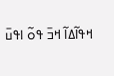ߞߟߊ߬ߡߊ߬ ߞߏ߫ ߟߋ߬ ߊߟߎ߫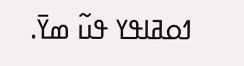ߗߋߥߊߟߌ ߟߎ߬ ߘߌ߫.